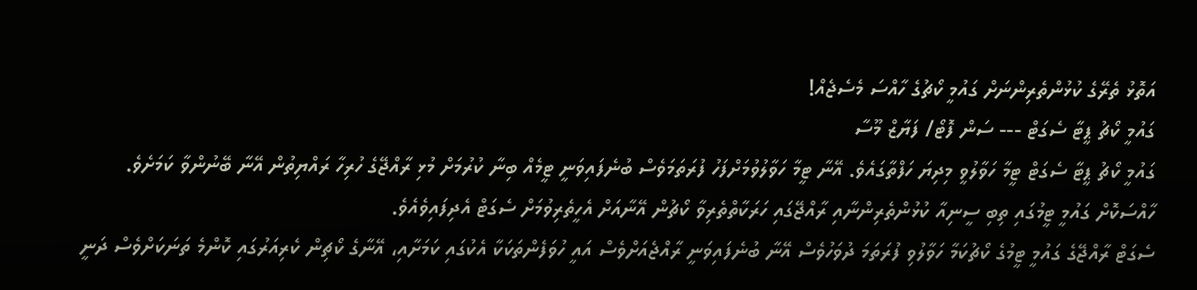އަތޮޅު ތެރޭގެ ކުޅުންތެރިންނަށް ގައުމީ ކޯޗުގެ ހާއްސަ މެސެޖެއް!
ގައުމީ ކޯޗު ޕީޓާ ސެގަޓް --- ސަން ފޮޓޯ/ ފަޔާޒް މޫސާ
ގައުމީ ކޯޗު ޕީޓާ ސެގަޓް ޓީމާ ހަވާލުވީ މިދިޔަ ހަފްތާގައެވެ. އޭނާ ޓީމާ ހަވާލުވުމަށްފަހު ފުރަތަމަވެސް ބުނެފައިވަނީ ޓީމެއް ބިނާ ކުރުމަށް މުޅި ރާއްޖޭގެ ހުރިހާ ރައްޔިތުން އޭނާ ބޭނުންވާ ކަމަށެވެ. ހާއްސަކޮށް ގައުމީ ޓީމުގައި ތިބި ސީނިއާ ކުޅުންތެރިންނާއި ރާއްޖޭގައި ހަރަކާތްތެރިވާ ކޯޗުން އޭނާއަށް އެހީތެރިވުމަށް ސެގަޓް އެދިފައިވެއެވެ.
ސެގަޓް ރާއްޖޭގެ ގައުމީ ޓީމުގެ ކޯޗުކަމާ ހަވާލުވި ފުރަތަމަ ދުވަހުވެސް އޭނާ ބުނެފައިވަނީ ރާއްޖެއަށްވެސް އައީ ހުވަފެންތަކަކާ އެކުގައި ކަމަށާއި، އޭނާގެ ކޯޗިން ކެރިއަރުގައި ކޮންމެ ތަނަކަށްވެސް ދަނީ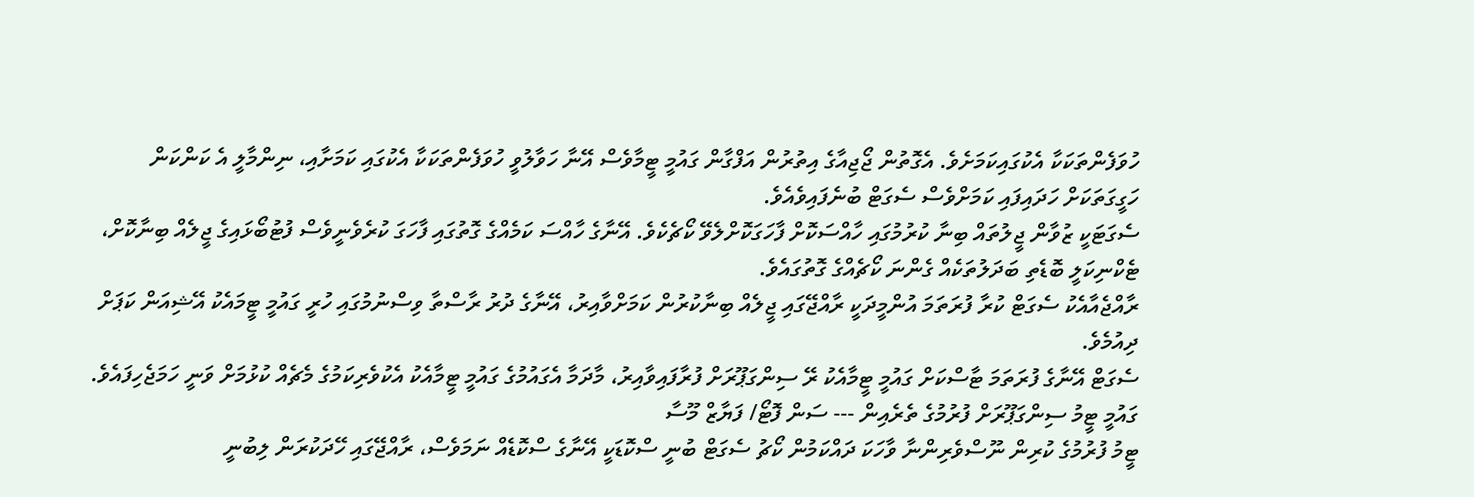ހުވަފެންތަކަކާ އެކުގައިކަމަށެވެ. އެގޮތުން ޖޯޖިއާގެ އިތުރުން އަފްގާން ގައުމީ ޓީމާވެސް އޭނާ ހަވާލުވީ ހުވަފެންތަކަކާ އެކުގައި ކަމަށާއި، ނިންމާލީ އެ ކަންކަން ހަގީގަތަކަށް ހަދައިފައި ކަމަށްވެސް ސެގަޓް ބުނެފައިވެއެވެ.
ސެގަޓަކީ ޒުވާން ޖީލުތައް ބިނާ ކުރުމުގައި ހާއްސަކޮށް ފާހަގަކޮށްލެވޭ ކޯޗެކެވެ. އޭނާގެ ހާއްސަ ކަމެއްގެ ގޮތުގައި ފާހަގަ ކުރެވެނީވެސް ފުޓުބޯޅައިގެ ޖީލެއް ބިނާކޮށް، ޓެކްނިކަލީ ބޮޑެތި ބަދަލުތަކެއް ގެންނަ ކޯޗެއްގެ ގޮތުގައެވެ.
ރާއްޖެއާއެކު ސެގަޓް ކުރާ ފުރަތަމަ އުންމީދަކީ ރާއްޖޭގައި ޖީލެއް ބިނާކުރުން ކަމަށްވާއިރު، އޭނާގެ ދުރު ރާސްތާ ވިސްނުމުގައި ހުރީ ގައުމީ ޓީމައެކު އޭޝިއަން ކަޕަށް ދިއުމެވެ.
ސެގަޓް އޭނާގެ ފުރަތަމަ ޓާސްކަށް ގައުމީ ޓީމާއެކު ރޭ ސިންގަޕޫރަށް ފުރާފައިވާއިރު، މާދަމާ އެގައުމުގެ ގައުމީ ޓީމާއެކު އެކުވެރިކަމުގެ މެޗެއް ކުޅުމަށް ވަނީ ހަމަޖެހިފައެވެ.
ގައުމީ ޓީމު ސިންގަޕޫރަށް ފުރުމުގެ ތެރެއިން --- ސަން ފޮޓޯ/ ފަޔާޒް މޫސާ
ޓީމު ފުރުމުގެ ކުރިން ނޫސްވެރިންނާ ވާހަކަ ދައްކަމުން ކޯޗު ސެގަޓް ބުނީ ސްކޮޑަކީ އޭނާގެ ސްކޮޑެއް ނަމަވެސް، ރާއްޖޭގައި ހޭދަކުރަން ލިބުނީ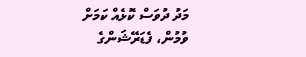މަދު ދުވަސް ކޮޅެއް ކަމަށް ވުމުން، ފެޑަރޭޝަންގެ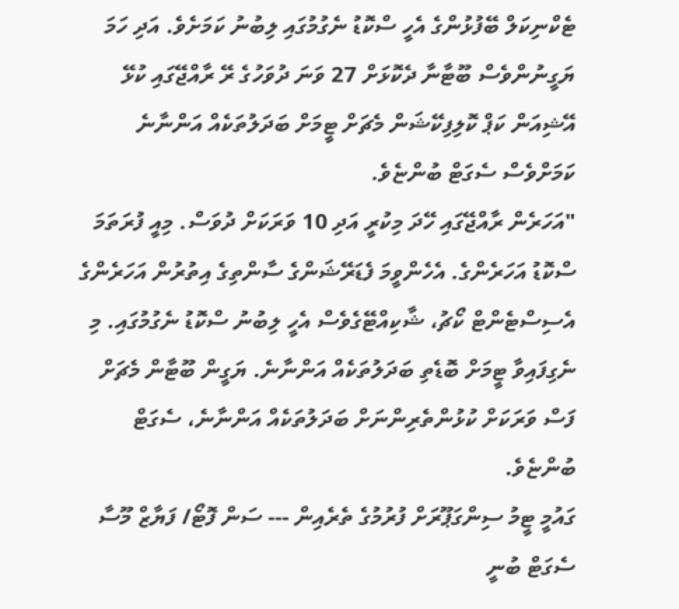ޓެކްނިކަލް ބޭފުޅުންގެ އެހީ ސްކޮޑު ނެގުމުގައި ލިބުނު ކަމަށެވެ. އަދި ހަމަ ޔަގީނުންވެސް ބޫޓާނާ ދެކޮޅަށް 27 ވަނަ ދުވަހުގެ ރޭ ރާއްޖޭގައި ކުޅޭ އޭޝިއަން ކަޕް ކޮލިފިކޭޝަން މެޗަށް ޓީމަށް ބަދަލުތަކެއް އަންނާނެ ކަމަށްވެސް ސެގަޓް ބުންޏެވެ.
"އަހަރެން ރާއްޖޭގައި ހޭދަ މިކުރީ އަދި 10 ވަރަކަށް ދުވަސް. މިއީ ފުރަތަމަ ސްކޮޑު އަހަރެންގެ. އެހެންވީމަ ފެޑަރޭޝަންގެ ސާންތިގެ އިތުރުން އަހަރެންގެ އެސިސްޓެންޓް ކޯޗު، ޝާކިއްޓޭގެވެސް އެހީ ލިބުނު ސްކޮޑު ނެގުމުގައި. މި ނެގިފައިވާ ޓީމަށް ބޮޑެތި ބަދަލުތަކެއް އަންނާނެ. ޔަގީން ބޫޓާން މެޗަށް ފަސް ވަރަކަށް ކުޅުންތެރިންނަށް ބަދަލުތަކެއް އަންނާނެ، ސެގަޓް ބުންޏެވެ.
ގައުމީ ޓީމު ސިންގަޕޫރަށް ފުރުމުގެ ތެރެއިން --- ސަން ފޮޓޯ/ ފަޔާޒް މޫސާ
ސެގަޓް ބުނީ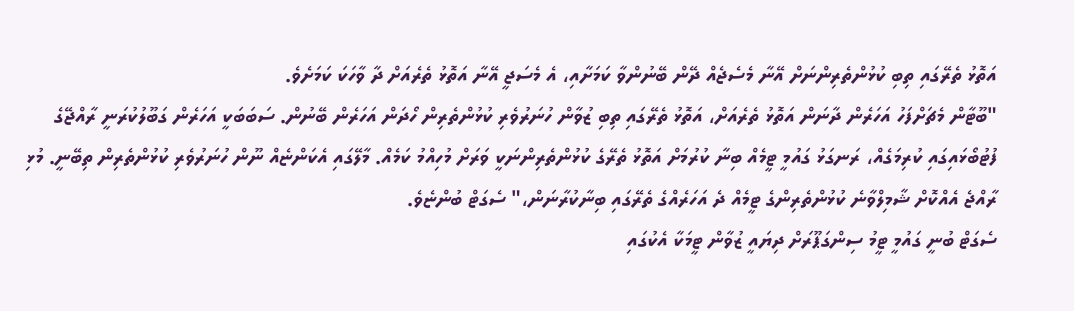އަތޮޅު ތެރޭގައި ތިބި ކުޅުންތެރިންނަށް އޭނާ މެސެޖެއް ދޭން ބޭނުންވާ ކަމަށާއި، އެ މެސަޖީ އޭނާ އަތޮޅު ތެރެއަށް ދާ ވާހަކަ ކަމަށެވެ.
"ބޫޓާން މެޗަށްފަހު އަހަރެން ދާނަން އަތޮޅު ތެރެއަށް، އަތޮޅު ތެރޭގައި ތިބި ޒުވާން ހުނަރުވެރި ކުޅުންތެރިން ހޯދަން އަހަރެން ބޭނުން. ސަބަބަކީ އަހަރެން ގަބޫލުކުރަނީ ރާއްޖޭގެ ފުޓުބޯޅައިގައި ކުރިމަގެއް، ރަނގަޅު ގައުމީ ޓީމެއް ބިނާ ކުރުމަށް އަތޮޅު ތެރޭގެ ކުޅުންތެރިންނަކީ ވަރަށް މުހިއްމު ކަމެއް. މާލޭގައި އެކަންޏެއް ނޫން ހުނަރުވެރި ކުޅުންތެރިން ތިބޭނީ. މުޅި ރާއްޖެ އެއްކޮށް ޝާމިލްވާނެ ކުޅުންތެރިންގެ ޓީމެއް ދެ އަހަރެއްގެ ތެރޭގައި ބިނާކުރާނަން،" ސެގަޓް ބުންޏެވެ.
ސެގަޓް ބުނީ ގައުމީ ޓީމު ސިންގަޕޫރަށް ދިޔައީ ޒުވާން ޓީމަކާ އެކުގައި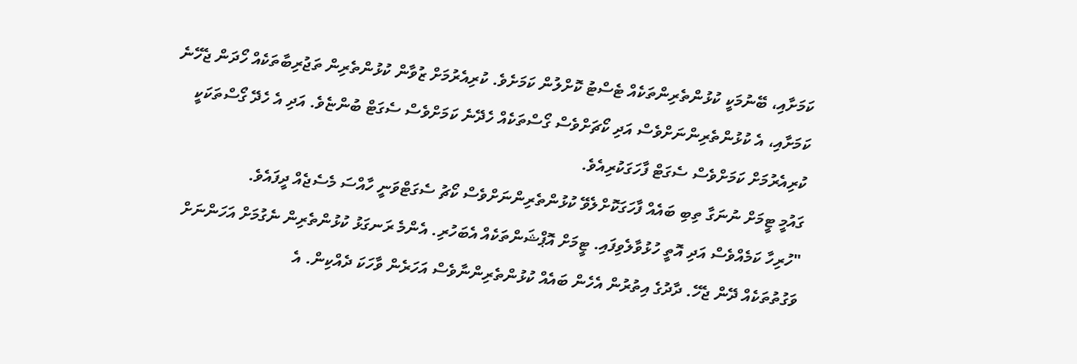ކަމަށާއި، ބޭނުމަކީ ކުޅުންތެރިންތަކެއް ޓެސްޓު ކޮށްލުން ކަމަށެވެ. ކުރިއެރުމަށް ޒުވާން ކުޅުންތެރިން ތަޖުރިބާތަކެއް ހޯދަން ޖެހޭނެ ކަމަށާއި، އެ ކުޅުންތެރިންނަށްވެސް އަދި ކޯޗަށްވެސް ގޯސްތަކެއް ހެދޭނެ ކަމަށްވެސް ސެގަޓް ބުންޏެވެ. އަދި އެ ހެދޭ ގޯސްތަކަކީ ކުރިއެރުމަށް ކަމަށްވެސް ސެގަޓް ފާހަގަކުރިއެވެ.
ގައުމީ ޓީމަށް ނުނަގާ ތިބި ބައެއް ފާހަގަކޮށްލެވޭ ކުޅުންތެރިންނަށްވެސް ކޯޗު ސެގަޓްވަނީ ހާއްސަ މެސެޖެއް ދީފައެވެ.
"ހުރިހާ ކަމެއްވެސް އަދި އޮތީ ހުޅުވާލެވިފައި. ޓީމަށް އޮޕްޝަންތަކެއް އެބަހުރި. އެންމެ ރަނގަޅު ކުޅުންތެރިން ނެގުމަށް އަހަންނަށް ވަގުތުތަކެއް ދޭން ޖެހޭ. ދާދުގެ އިތުރުން އެހެން ބައެއް ކުޅުންތެރިންނާވެސް އަހަރެން ވާހަކަ ދެއްކިން. އެ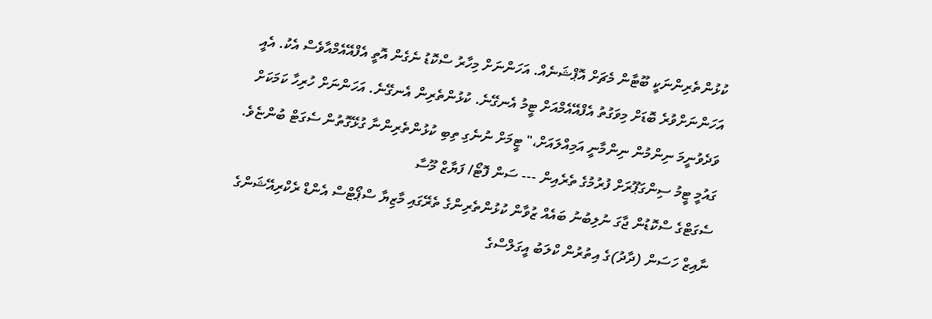ކުޅުންތެރިންނަކީ ބޫޓާން މެޗަށް އޮޕްޝަނެއް. އަހަންނަށް މިހާރު ސްކޮޑު ނެގެން އޮތީ އެފްއޭއެމްއާވެސް އެކު. އެއީ އަހަންނަށްވުރެ ބޮޑަށް މިވަގުތު އެފްއޭއެމްއަށް ޓީމު އެނގޭނެ. ކުޅުންތެރިން އެނގޭނެ. އަހަންނަށް ހުރިހާ ކަމަކަށް ވަދެވުނީމަ ނިންމުން ނިންމާނީ އަމިއްލައަށް،" ޓީމަށް ނުނެގި ތިބި ކުޅުންތެރިންނާ ގުޅޭގޮތުން ސެގަޓް ބުންޏެވެ.
ގައުމީ ޓީމު ސިންގަޕޫރަށް ފުރުމުގެ ތެރެއިން --- ސަން ފޮޓޯ/ ފަޔާޒް މޫސާ
ސެގަޓްގެ ސްކޮޑުން ޖާގަ ނުލިބުނު ބައެއް ޒުވާން ކުޅުންތެރިންގެ ތެރޭގައި މާޒިޔާ ސްޕޯޓްސް އެންޑް ރެކްރިއޭޝަންގެ ނާއިޒް ހަސަން (ދާދު)ގެ އިތުރުން ކްލަބު އީގަލްސްގެ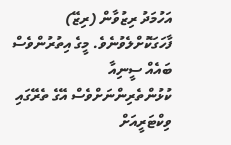އަހުމަދު ރިޒުވާން (ރިޒޭ) ފާހަގަކޮށްލެވުނެވެ. މީގެ އިތުރުންވެސް ބައެއް ސީނިއާ ކުޅުންތެރިންނަށްވެސް އޭގެ ތެރޭގައި ވިކްޓަރީއަށް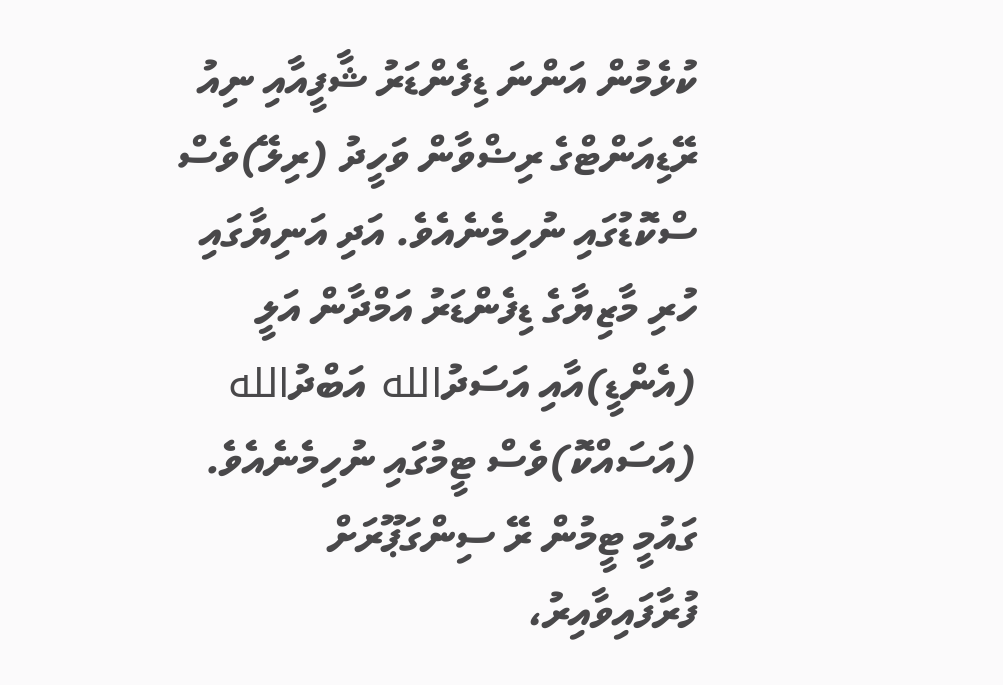ކުޅެމުން އަންނަ ޑިފެންޑަރު ޝާފީއާއި ނިއު ރޭޑިއަންޓްގެ ރިޟްވާން ވަހީދު (ރިލޭ)ވެސް ސްކޮޑުގައި ނުހިމެނެއެވެ. އަދި އަނިޔާގައި ހުރި މާޒިޔާގެ ޑިފެންޑަރު އަމްދާން އަލީ (އެންޑީ)އާއި އަސަދުالله އަބްދުالله (އަސައްކޮ)ވެސް ޓީމުގައި ނުހިމެނެއެވެ.
ގައުމީ ޓީމުން ރޭ ސިންގަޕޫރަށް ފުރާފައިވާއިރު،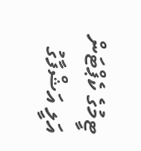ޓީމުގެ ކެޕްޓަން އަލީ އަޝްފާގު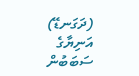(ދަގަނޑޭ) އަނިޔާގެ ސަބަބުން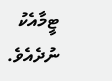ޓީމާއެކު ނުދެއެވެ.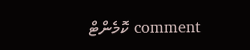comment ކޮމެންޓް